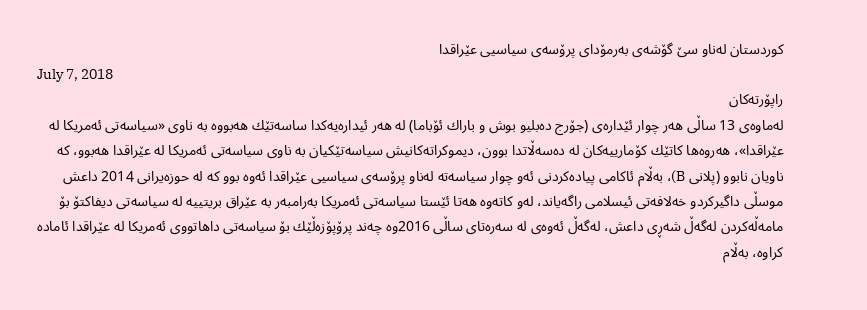كوردستان لەناو سێ گۆشەی بەرمۆدای پرۆسەی سیاسیی عێراقدا
July 7, 2018
راپۆرتەکان
لەماوەی 13 ساڵی هەر چوار ئێدارەی (جۆرج دەبلیو بوش و باراك ئۆباما) لە هەر ئیدارەیەكدا ساسەتێك هەبووە بە ناوی «سیاسەتی ئەمریكا لە عێراقدا»، هەروەها كاتێك كۆمارییەكان لە دەسەڵاتدا بوون، دیموكراتەكانیش سیاسەتێكیان بە ناوی سیاسەتی ئەمریكا لە عێراقدا هەبوو، كە ناویان نابوو (پلانی B)، بەڵام ئاكامی پیادەكردنی ئەو چوار سیاسەتە لەناو پرۆسەی سیاسیی عێراقدا ئەوە بوو كە لە حوزەیرانی 2014 داعش موسڵی داگیركردو خەلافەتی ئیسلامی راگەیاند، لەو كاتەوە هەتا ئێستا سیاسەتی ئەمریكا بەرامبەر بە عێراق بریتییە لە سیاسەتی دیفاكتۆ بۆ مامەڵەكردن لەگەڵ شەڕی داعش، لەگەڵ ئەوەی لە سەرەتای ساڵی 2016وە چەند پرۆپۆزەڵێك بۆ سیاسەتی داهاتووی ئەمریكا لە عێراقدا ئامادە كراوە، بەڵام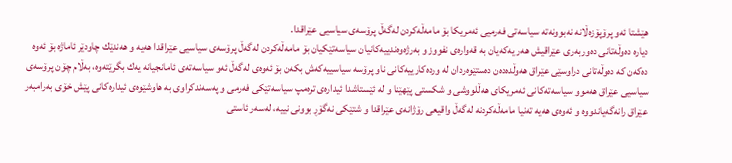هێشتا ئەو پرۆپۆزەڵانە نەبوونەتە سیاسەتی فەرمیی ئەمریكا بۆ مامەڵەكردن لەگەڵ پرۆسەی سیاسیی عێراقدا.
دیارە دەوڵەتانی دەوربەری عێراقیش هەر یەكەیان بە قەوارەی نفووز و بەرژەوەندییەكانیان سیاسەتێكیان بۆ مامەڵەكردن لەگەڵ پرۆسەی سیاسیی عێراقدا هەیە و هەندێك چاودێر ئاماژە بۆ ئەوە دەكەن كە دەوڵەتانی دراوسێی عێراق هەوڵدەدەن دەستێوەردان لە وردەكارییەكانی ناو پرۆسە سیاسییەكەش بكەن بۆ ئەوەی لەگەڵ ئەو سیاسەتەی ئامانجیانە یەك بگرێتەوە، بەڵام چۆن پرۆسەی سیاسیی عێراق هەموو سیاسەتەكانی ئەمریكای هەڵلووشی و شكستی پێهێنا و لە ئێستاشدا ئیدارەی ترەمپ سیاسەتێكی فەرمی و پەسەندكراوی بە هاوشێوەی ئیدارەكانی پێش خۆی بەرامبەر عێراق رانەگەیاندووە و ئەوەی هەیە تەنیا مامەڵەكردنە لەگەڵ واقیعی رۆژانەی عێراقدا و شتێكی نەگۆڕ بوونی نییە، لەسەر ئاستی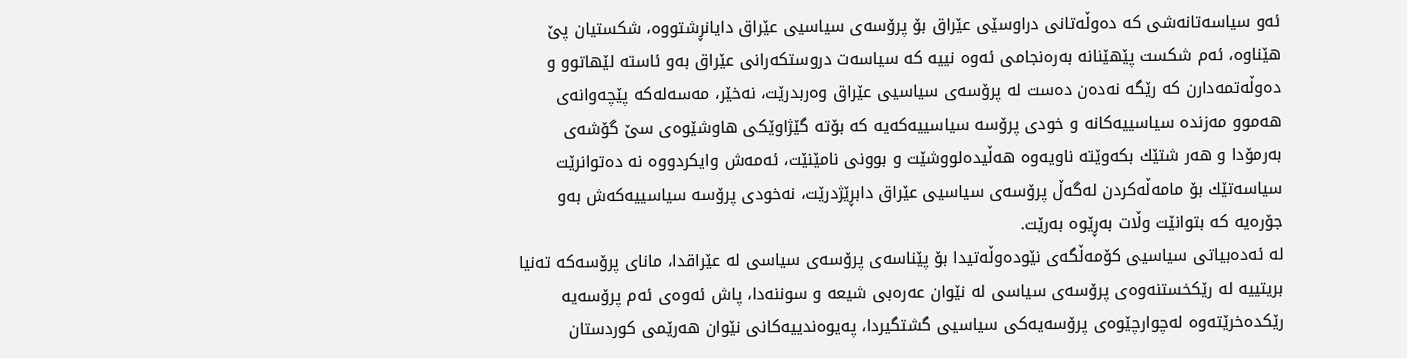ئەو سیاسەتانەشی كە دەوڵەتانی دراوسێی عێراق بۆ پرۆسەی سیاسیی عێراق دایانڕشتووە، شكستیان پێ هێناوە، ئەم شكست پێهێنانە بەرەنجامی ئەوە نییە كە سیاسەت دروستكەرانی عێراق بەو ئاستە لێهاتوو و دەوڵەتمەدارن كە رێگە نەدەن دەست لە پرۆسەی سیاسیی عێراق وەربدرێت، نەخێر، مەسەلەكە پێچەوانەی هەموو مەزندە سیاسییەكانە و خودی پرۆسە سیاسییەكەیە كە بۆتە گێژاوێكی هاوشێوەی سێ گۆشەی بەرمۆدا و هەر شتێك بكەوێتە ناویەوە هەڵیدەلووشێت و بوونی نامێنێت، ئەمەش وایكردووە نە دەتوانرێت سیاسەتێك بۆ مامەڵەكردن لەگەڵ پرۆسەی سیاسیی عێراق دابڕێژدرێت، نەخودی پرۆسە سیاسییەكەش بەو جۆرەیە كە بتوانێت وڵات بەڕێوە بەرێت.
لە ئەدەبیاتی سیاسیی كۆمەڵگەی نێودەوڵەتیدا بۆ پێناسەی پرۆسەی سیاسی لە عێراقدا، مانای پرۆسەكە تەنیا بریتییە لە رێكخستنەوەی پرۆسەی سیاسی لە نێوان عەرەبی شیعە و سوننەدا، پاش ئەوەی ئەم پرۆسەیە رێكدەخرێتەوە لەچوارچێوەی پرۆسەیەكی سیاسیی گشتگیردا، پەیوەندییەكانی نێوان هەرێمی كوردستان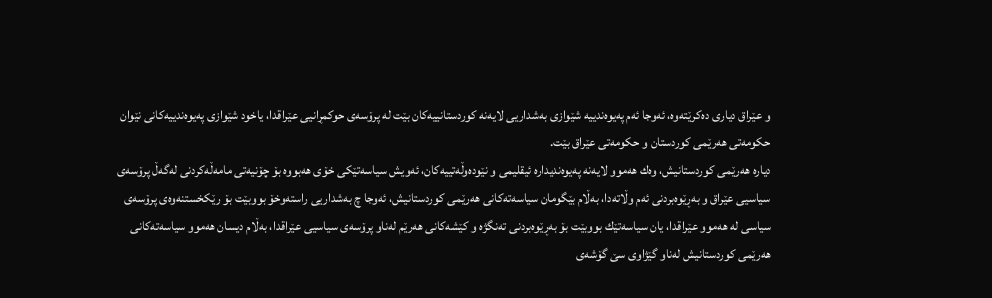و عێراق دیاری دەكرێتەوە، ئەوجا ئەم پەیوەندییە شێوازی بەشداریی لایەنە كوردستانییەكان بێت لە پرۆسەی حوكمڕانیی عێراقدا، یاخود شێوازی پەیوەندییەكانی نێوان حكومەتی هەرێمی كوردستان و حكومەتی عێراق بێت.
دیارە هەرێمی كوردستانیش، وەك هەموو لایەنە پەیوەندیدارە ئیقلیمی و نێودەوڵەتییەكان، ئەویش سیاسەتێكی خۆی هەبووە بۆ چۆنیەتی مامەڵەكردنی لەگەڵ پرۆسەی سیاسیی عێراق و بەڕێوەبردنی ئەم وڵاتەدا، بەڵام بێگومان سیاسەتەكانی هەرێمی كوردستانیش، ئەوجا چ بەشداریی راستەوخۆ بووبێت بۆ رێكخستنەوەی پرۆسەی سیاسی لە هەموو عێراقدا، یان سیاسەتێك بووبێت بۆ بەڕێوەبردنی تەنگژە و كێشەكانی هەرێم لەناو پرۆسەی سیاسیی عێراقدا، بەڵام دیسان هەموو سیاسەتەكانی هەرێمی كوردستانیش لەناو گێژاوی سێ گۆشەی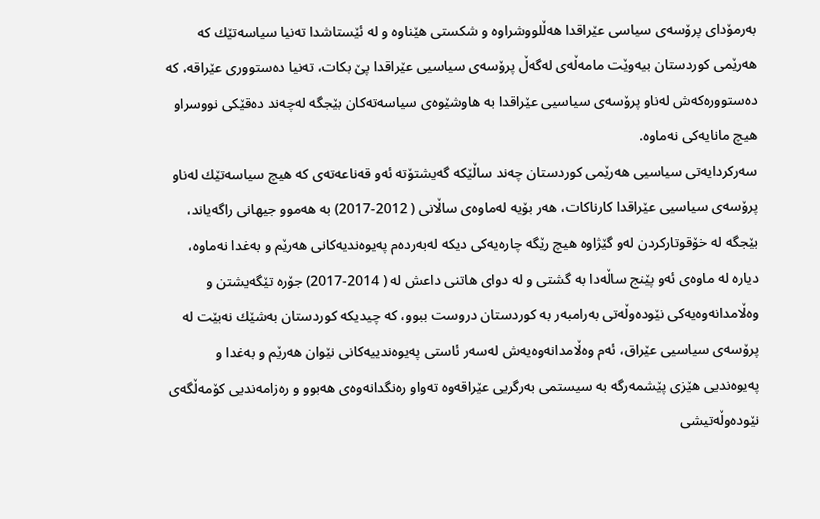بەرمۆدای پرۆسەی سیاسی عێراقدا هەڵلووشراوە و شكستی هێناوە و لە ئێستاشدا تەنیا سیاسەتێك كە هەرێمی كوردستان بیەوێت مامەڵەی لەگەڵ پرۆسەی سیاسیی عێراقدا پێ بكات، تەنیا دەستووری عێراقە، كە دەستوورەكەش لەناو پرۆسەی سیاسیی عێراقدا بە هاوشێوەی سیاسەتەكان بێجگە لەچەند دەقێكی نووسراو هیچ مانایەكی نەماوە.
سەركردایەتی سیاسیی هەرێمی كوردستان چەند ساڵێكە گەیشتۆتە ئەو قەناعەتەی كە هیچ سیاسەتێك لەناو پرۆسەی سیاسیی عێراقدا كارناكات، هەر بۆیە لەماوەی ساڵانی ( 2012-2017) بە هەموو جیهانی راگەیاند، بێجگە لە خۆقوتاركردن لەو گێژاوە هیچ رێگە چارەیەكی دیكە لەبەردەم پەیوەندیەكانی هەرێم و بەغدا نەماوە، دیارە لە ماوەی ئەو پێنج ساڵەدا بە گشتی و لە دوای هاتنی داعش لە ( 2014-2017) جۆرە تێگەیشتن و وەڵامدانەوەیەكی نێودەوڵەتی بەرامبەر بە كوردستان دروست ببوو، كە چیدیكە كوردستان بەشێك نەبێت لە پرۆسەی سیاسیی عێراق، ئەم وەڵامدانەوەیەش لەسەر ئاستی پەیوەندییەكانی نێوان هەرێم و بەغدا و پەیوەندیی هێزی پێشمەرگە بە سیستمی بەرگریی عێراقەوە تەواو رەنگدانەوەی هەبوو و رەزامەندیی كۆمەڵگەی نێودەوڵەتیشی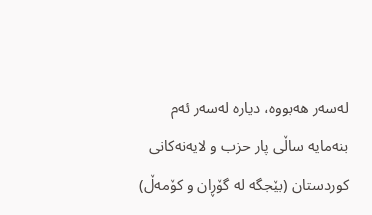لەسەر هەبووە، دیارە لەسەر ئەم بنەمایە ساڵی پار حزب و لایەنەكانی كوردستان (بێجگە لە گۆڕان و كۆمەڵ)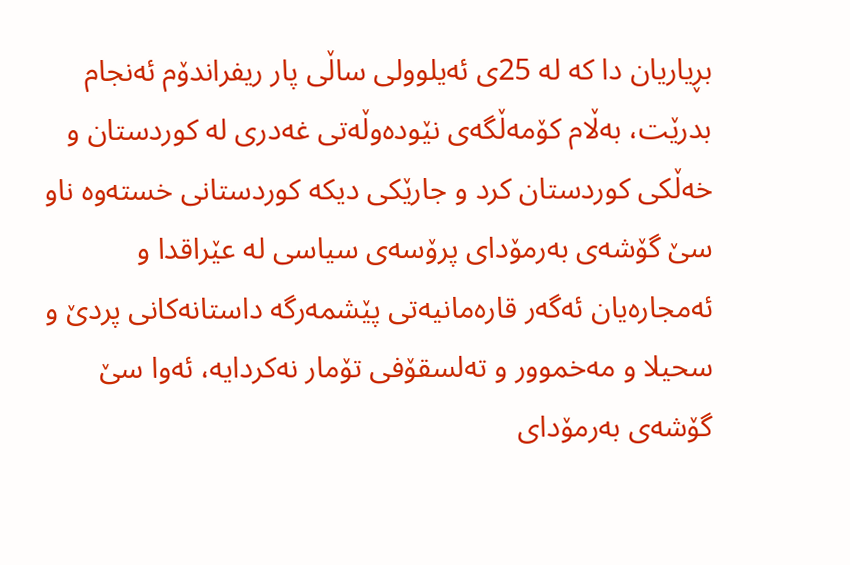بڕیاریان دا كە لە 25ی ئەیلوولی ساڵی پار ریفراندۆم ئەنجام بدرێت، بەڵام كۆمەڵگەی نێودەوڵەتی غەدری لە كوردستان و خەڵكی كوردستان كرد و جارێكی دیكە كوردستانی خستەوە ناو سێ گۆشەی بەرمۆدای پرۆسەی سیاسی لە عێراقدا و ئەمجارەیان ئەگەر قارەمانیەتی پێشمەرگە داستانەكانی پردێ و سحیلا و مەخموور و تەلسقۆفی تۆمار نەكردایە، ئەوا سێ گۆشەی بەرمۆدای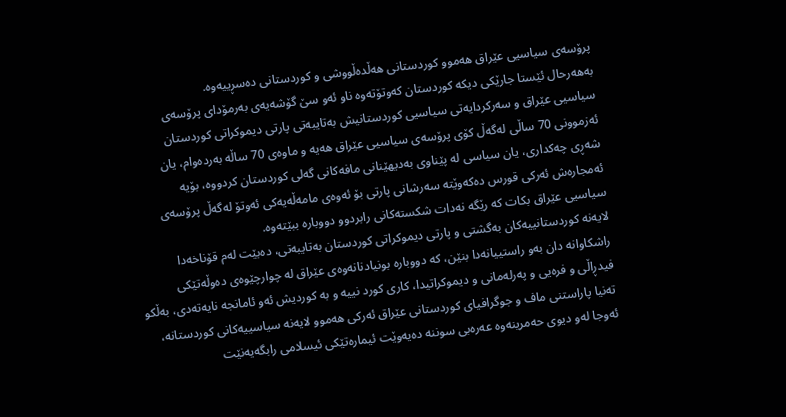پرۆسەی سیاسیی عێراق هەموو كوردستانی هەڵدەڵووشی و كوردستانی دەسڕییەوە.
بەهەرحال ئێستا جارێكی دیكە كوردستان كەوتۆتەوە ناو ئەو سێ گۆشەیەی بەرمۆدای پرۆسەی سیاسیی عێراق و سەركردایەتی سیاسیی كوردستانیش بەتایبەتی پارتی دیموكراتی كوردستان ئەزموونی 70 ساڵی لەگەڵ كۆی پرۆسەی سیاسیی عێراق هەیە و ماوەی 70 ساڵە بەردەوام، یان شەڕی چەكداری، یان سیاسی لە پێناوی بەدیهێنانی مافەكانی گەلی كوردستان كردووە، بۆیە ئەمجارەش ئەركی قورس دەكەوێتە سەرشانی پارتی بۆ ئەوەی مامەڵەیەكی ئەوتۆ لەگەڵ پرۆسەی سیاسیی عێراق بكات كە رێگە نەدات شكستەكانی رابردوو دووبارە ببێتەوە.
لایەنە كوردستانییەكان بەگشتی و پارتی دیموكراتی كوردستان بەتایبەتی، دەبێت لەم قۆناخەدا راشكاوانە دان بەو راستییانەدا بنێن، كە دووبارە بونیادنانەوەی عێراق لە چوارچێوەی دەوڵەتێكی فیدڕاڵی و فرەیی و پەرلەمانی و دیموكراتیدا، كاری كورد نییە و بە كوردیش ئەو ئامانجە نایەتەدی، بەڵكو تەنیا پاراستنی ماف و جوگرافیای كوردستانی عێراق ئەركی هەموو لایەنە سیاسییەكانی كوردستانە، ئەوجا لەو دیوی حەمرینەوە عەرەبی سوننە دەیەوێت ئیمارەتێكی ئیسلامی رابگەیەنێت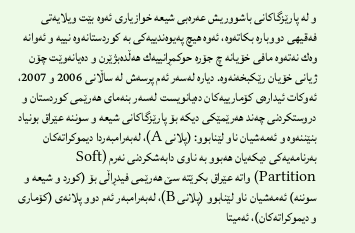و لە پارێزگاكانی باشووریش عەرەبی شیعە خوازیاری ئەوە بێت ویلایەتی فەقیهی دووبارە بكاتەوە، ئەوە هیچ پەیوەندییەكی بە كوردستانەوە نییە و ئەوانە وەك نەتەوە مافی خۆیانە چ جۆرە حوكمڕانییەك هەڵدەبژێرن و دەیانەوێت چۆن ژیانی خۆیان رێكبخەنەوە. دیارە لەسەر ئەم پرسەش لە ساڵانی 2006 و 2007، ئەوكات ئیدارەی كۆمارییەكان دەیانویست لەسەر بنەمای هەرێمی كوردستان و دروستكردنی چەند هەرێمێكی دیكە بۆ پارێزگاكانی شیعە و سوننە عێراق بونیاد بنێننەوە و ئەمەشیان ناو لێنابوو: (پلانی A)، لەبەرامبەردا دیموكراتەكان بەرنامەیەكی دیكەیان هەبوو بە ناوی دابەشكردنی نەرم (Soft Partition) واتە عێراق بكرێتە سێ هەرێمی فیدڕاڵی بۆ (كورد و شیعە و سوننە) ئەمەشیان ناو لێنابوو (پلانی B)، لەبەرامبەر ئەم دوو پلانەی (كۆماری و دیموكراتەكان)، ئەمیتا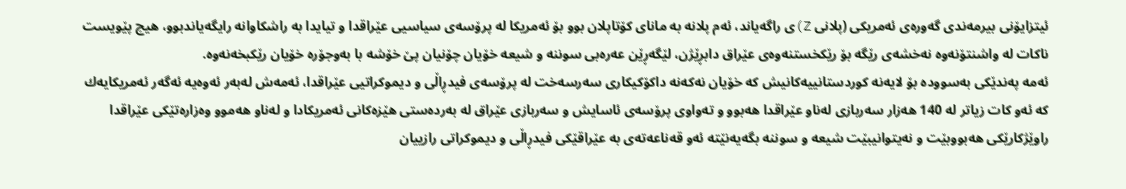ئیتزایۆنی بیرمەندی گەورەی ئەمریكی (پلانی Z)ی راگەیاند، ئەم پلانە بە مانای كۆتاپلان بوو بۆ ئەمریكا لە پرۆسەی سیاسیی عێراقدا و تیایدا بە راشكاوانە رایگەیاندبوو، هیچ پێویست ناكات لە واشنتۆنەوە نەخشەی رێگە بۆ رێكخستنەوەی عێراق دابڕێژن، لێگەڕێن عەرەبی سوننە و شیعە خۆیان چۆنیان پێ خۆشە با بەوجۆرە خۆیان رێكبخەنەوە.
ئەمە پەندێكی بەسوودە بۆ لایەنە كوردستانییەكانیش كە خۆیان نەكەنە داكۆكیكاری سەرسەخت لە پرۆسەی فیدڕاڵی و دیموكراتیی عێراقدا، ئەمەش لەبەر ئەوەیە ئەگەر ئەمریكایەك كە ئەو كات زیاتر لە 140 هەزار سەربازی لەناو عێراقدا هەبوو و تەواوی پرۆسەی ئاسایش و سەربازی عێراق لە بەردەستی هێزەكانی ئەمریكادا و لەناو هەموو وەزارەتێكی عێراقدا راوێژكارێكی هەبووبێت و نەیتوانیبێت شیعە و سوننە بگەیەنێتە ئەو قەناعەتەی بە عێراقێكی فیدڕاڵی و دیموكراتی رازییان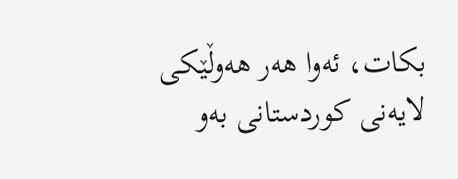بكات، ئەوا هەر هەوڵێكی لایەنی كوردستانی بەو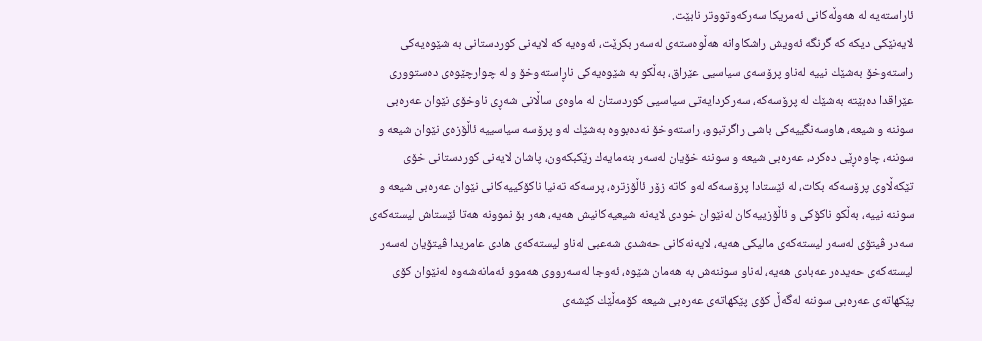ئاراستەیە لە هەوڵەكانی ئەمریكا سەركەوتووتر نابێت.
لایەنێكی دیكە كە گرنگە ئەویش راشكاوانە هەڵوەستەی لەسەر بكرێت، ئەوەیە كە لایەنی كوردستانی بە شێوەیەكی راستەوخۆ بەشێك نییە لەناو پرۆسەی سیاسیی عێراق، بەڵكو بە شێوەیەكی ناڕاستەوخۆ و لە چوارچێوەی دەستووری عێراقدا دەبێتە بەشێك لە پرۆسەكە، سەركردایەتی سیاسیی كوردستان لە ماوەی ساڵانی شەڕی ناوخۆی نێوان عەرەبی سوننە و شیعە، هاوسەنگییەكی باشی راگرتبوو، راستەوخۆ نەدەبووە بەشێك لەو پرۆسە سیاسییە ئاڵۆزەی نێوان شیعە و سوننە، چاوەڕێی دەكرد، عەرەبی شیعە و سوننە خۆیان لەسەر بنەمایەك رێكبكەون، پاشان لایەنی كوردستانی خۆی تێكەڵاوی پرۆسەكە بكات، لە ئێستادا پرۆسەكە لەو كاتە زۆر ئاڵۆزترە، پرسەكە تەنیا ناكۆكییەكانی نێوان عەرەبی شیعە و سوننە نییە، بەڵكو ناكۆكی و ئاڵۆزییەكان لەنێوان خودی لایەنە شیعیەكانیش هەیە، هەر بۆ نموونە هەتا ئێستاش لیستەكەی سەدر ڤیتۆی لەسەر لیستەكەی مالیكی هەیە، لایەنەكانی حەشدی شەعبی لەناو لیستەكەی هادی عامریدا ڤیتۆیان لەسەر لیستەكەی حەیدەر عەبادی هەیە، لەناو سوننەش بە هەمان شێوە، ئەوجا لەسەرووی هەموو ئەمانەشەوە لەنێوان كۆی پێكهاتەی عەرەبی سوننە لەگەڵ كۆی پێكهاتەی عەرەبی شیعە كۆمەڵێك كێشەی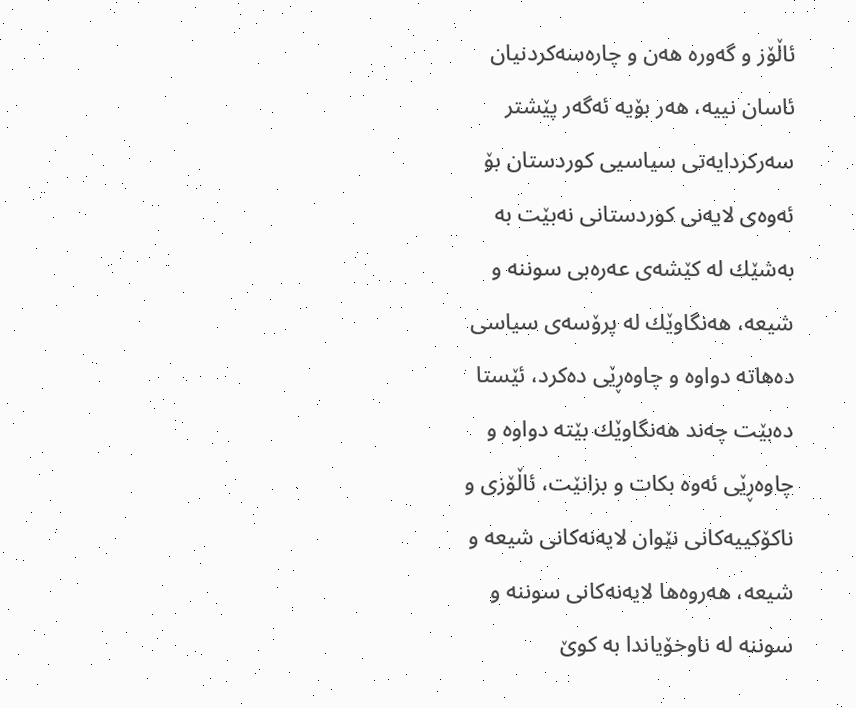ئاڵۆز و گەورە هەن و چارەسەكردنیان ئاسان نییە، هەر بۆیە ئەگەر پێشتر سەركردایەتی سیاسیی كوردستان بۆ ئەوەی لایەنی كوردستانی نەبێت بە بەشێك لە كێشەی عەرەبی سوننە و شیعە، هەنگاوێك لە پرۆسەی سیاسی دەهاتە دواوە و چاوەڕێی دەكرد، ئێستا دەبێت چەند هەنگاوێك بێتە دواوە و چاوەڕێی ئەوە بكات و بزانێت، ئاڵۆزی و ناكۆكییەكانی نێوان لایەنەكانی شیعە و شیعە، هەروەها لایەنەكانی سوننە و سوننە لە ناوخۆیاندا بە كوێ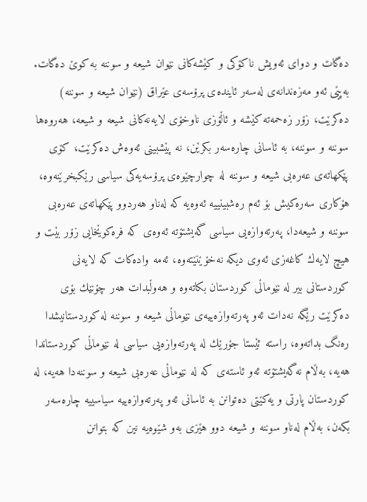دەگات و دوای ئەویش ناكۆكی و كێشەكانی نێوان شیعە و سوننە بە كوێ دەگات.
بەپێی ئەو مەزەندانەی لەسەر ئایندەی پرۆسەی عێراق (نێوان شیعە و سوننە) دەكرێت، زۆر زەحمەتە كێشە و ئاڵۆزی ناوخۆی لایەنەكانی شیعە و شیعە، هەروەها سوننە و سوننە، بە ئاسانی چارەسەر بكرێن، نە پێشبینی ئەوەش دەكرێت، كۆی پێكهاتەی عەرەبی شیعە و سوننە لە چوارچێوەی پرۆسەیەكی سیاسی رێكبخرێنەوە، هۆكاری سەرەكیش بۆ ئەم رەشبینییە ئەوەیە كە لەناو هەردوو پێكهاتەی عەرەبی سوننە و شیعەدا، پەرتەوازەیی سیاسی گەیشتۆتە ئەوەی كە فرەكوێخایی زۆر بێت و هیچ لایەك كاغەزی ئەوی دیكە نەخۆێنێتەوە، ئەمە وادەكات كە لایەنی كوردستانی بیر لە نێوماڵی كوردستان بكاتەوە و هەوڵبدات هەر چۆنێك بۆی دەكرێت رێگە نەدات ئەو پەرتەوازەییەی نێوماڵی شیعە و سوننە لە كوردستانیشدا رەنگ بداتەوە، راستە ئێستا جۆرێك لە پەرتەوازەیی سیاسی لە نێوماڵی كوردستاندا هەیە، بەڵام نەگەیشتۆتە ئەو ئاستەی كە لە نێوماڵی عەرەبی شیعە و سوننەدا هەیە، لە كوردستان پارتی و یەكێتی دەتوانن بە ئاسانی ئەو پەرتەوازەییە سیاسییە چارەسەر بكەن، بەڵام لەناو سوننە و شیعە دوو هێزی بەو شێوەیە نین كە بتوانن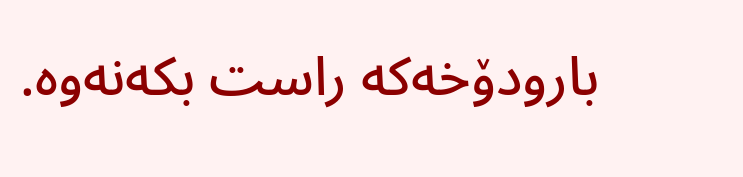بارودۆخەكە راست بكەنەوە.